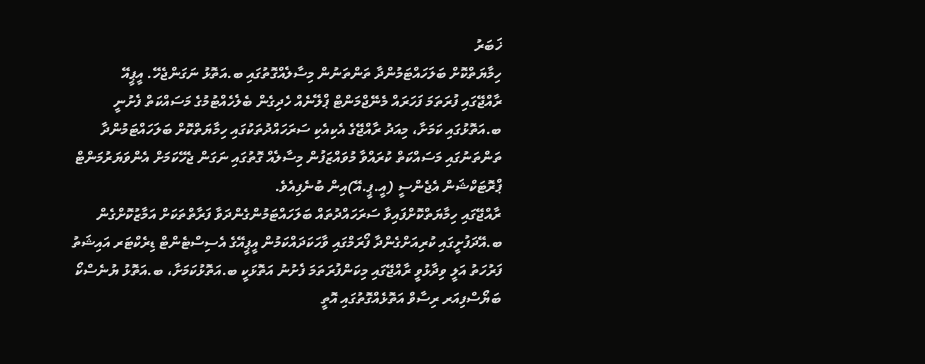ޚަބަރު
ހިމާޔަތްކޮށް ބަލަހައްޓަމުންދާ ތަންތަނުން މިސާލެއްގޮތުގައި ބ.އަތޮޅު ނަގަންޖެހޭ. އީޕީއޭ
ރާއްޖޭގައި ފުރަތަމަ ފަހަރައް މެނޭޖްމަންޓް ޕްލޭނެއް ހެދިގެން ބެލެހެއްޓުމުގެ މަސައްކަތް ފެށުނީ ބ.އަތޮޅުގައި ކަމަށާ، މިއަދު ރާއްޖޭގެ އެކިއެކި ސަރަހައްދުތަކުގައި ހިމާޔަތްކޮށް ބަލަހައްޓަމުންދާ ތަންތަނުގައި މަސައްކަތް ކުރައްވާ މުވައްޒަފުން މިސާލެއް ގޮތުގައި ނަގަން ޖެހޭކަމަށް އެންވަޔަރުމަންޓް ޕްރޮޓަކްޝަން އެޖެންސީ (އީ.ޕީ.އޭ)އިން ބުނެފިއެވެ.
ރާއްޖޭގައި ހިމާޔަތްކޮށްފައިވާ ސަރަހައްދުތައް ބަލަހައްޓަމުންގެންދަވާ ފަރާތްތަކަށް އަމާޒުކޮށްގެން ބ.އޭދަފުށީގައި ކުރިއަށްގެންދާ ފޯރަމްގައި ވާހަކަދައްކަމުން އީޕީއޭގެ އެސިސްޓެންޓް ޑިރެކްޓަރ އައިޝަތު ފަރުހަތު އަލީ ވިދާޅުވީ ރާއްޖޭގައި މިކަންފުރަތަމަ ފެށުނު އަތޮޅަކީ ބ.އަތޮޅުކަމަށާ، ބ.އަތޮޅު ޔުނެސްކޯ ބަޔޯސްފިއަރ ރިސާވް އަތޮޅެއްގޮތުގައި އޮތީ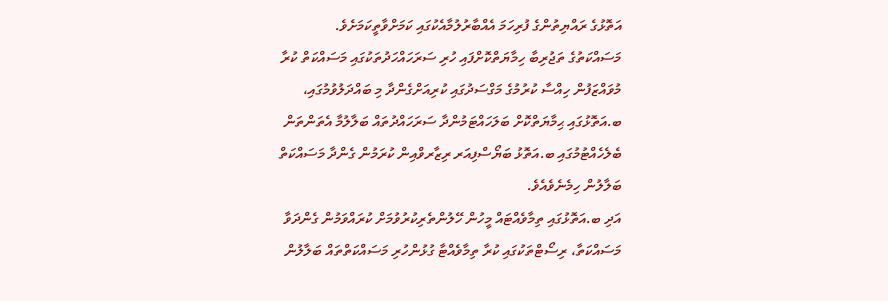އަތޮޅުގެ ރައްޔިތުންގެ ފުރިހަމަ އެއްބާރުލުމާއެކުގައި ކަމަށްވާތީކަމަށެވެ.
މަސައްކަތުގެ ތަޖުރިބާ ހިމާޔަތްކޮށްފައި ހުރި ސަރަހައްހަދުތަކުގައި މަސައްކަތް ކުރާ މުވައްޒަފުން ހިއްސާ ކުރުމުގެ މަގްސަދުގައި ކުރިއަށްގެންދާ މި ބައްދަލުވުމުގައި، ބ.އަތޮޅުގައި ޙިމާޔަތްކޮށް ބަލަހައްޓަމުންދާ ސަރަހައްދުތައް ބަލާލުމާ އެތަންތަން ބެލެހެއްޓުމުގައި ބ.އަތޮޅު ބަޔޯސްފިއަރ ރިޒާރވްއިން ކުރަމުން ގެންދާ މަސައްކަތް ބަލާލުން ހިމެނެވެއެވެ.
އަދި ބ.އަތޮޅުގައި ތިމާވެއްޓައް މީހުން ހޭލުންތެރިކުރުވުމަށް ކުރައްވަމުން ގެންދަވާ މަސައްކަތާ، ރިސޯޓްތަކުގައި ކުރާ ތިމާވެއްޓާ ގުޅުންހުރި މަސައްކަތްތައް ބަލާލުން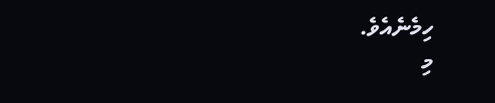ހިމެނެއެވެ.
މި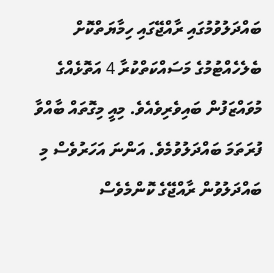ބައްދަލުވުމުގައި ރާއްޖޭގައި ހިމާޔަތްކޮށް ބެލެހެއްޓުމުގެ މަސައްކަތްކުރާ 4 އަތޮޅެއްގެ މުވައްޒަފުން ބައިވެރިވެއެވެ. މިއީ މިގޮތައް ބާއްވާ ފުރަތަމަ ބައްދަލުވުމެވެ. އަންނަ އަހަރުވެސް މި ބައްދަލުވުން ރާއްޖޭގެ ކޮންމެވެސް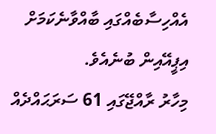އެއްހިސާބެއްގައި ބާއްވާނެކަމަށް އިޕީއޭއިން ބުނެއެވެ.
މިހާރު ރާއްޖޭގައި 61 ސަރަޙައްދެއް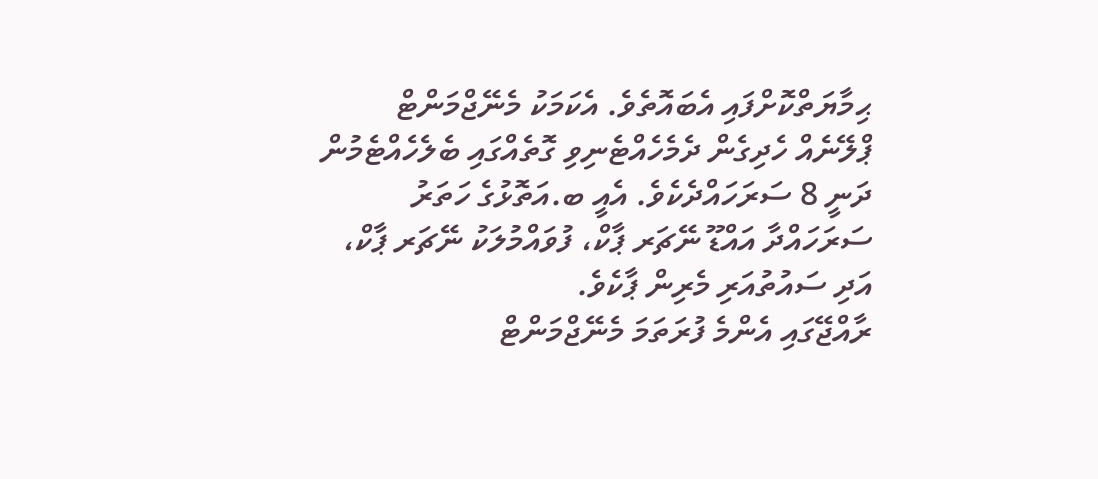ޙިމާޔަތްކޮށްފައި އެބައޮތެވެ. އެކަމަކު މެނޭޖްމަންޓް ޕްލޭނެއް ހެދިގެން ދެމެހެއްޓެނިވި ގޮތެއްގައި ބެލެހެއްޓެމުން ދަނީ 8 ސަރަހައްދެކެވެ. އެއީ ބ.އަތޮޅުގެ ހަތަރު ސަރަހައްދާ އައްޑޫ ނޭޗަރ ޕާކް، ފުވައްމުލަކު ނޭޗަރ ޕާކް، އަދި ސައުތުއަރި މެރިން ޕާކެވެ.
ރާއްޖޭގައި އެންމެ ފުރަތަމަ މެނޭޖްމަންޓް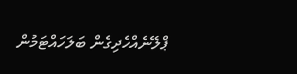ޕްލޭނެއްހެދިގެން ބަލަހައްޓަމުން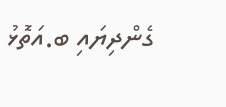ގެންދިޔައި ބ.އަތޮޅު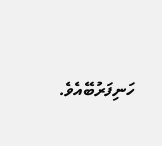ހަނިފަރުބޭއެވެ.